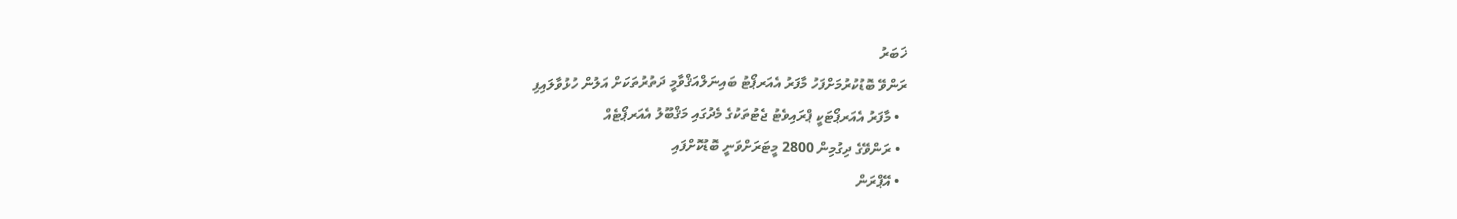ޚަބަރު
ރަންވޭ ބޮޑުކުރުމަށްފަހު މާފަރު އެއަރޕޯޓު ބައިނަލްއަޤްވާމީ ދަތުރުތަކަށް އަލުން ހުޅުވާލައިފި
  • މާފަރު އެއަރޕޯޓަކީ ޕްރައިވެޓު ޖެޓުތަކުގެ މެދުގައި މަޤްބޫލު އެއަރޕޯޓެއް
  • ރަންވޭގެ ދިގުމިން 2800 މީޓަރަށްވަނީ ބޮޑުކޮށްފައި
  • އޭޕްރަން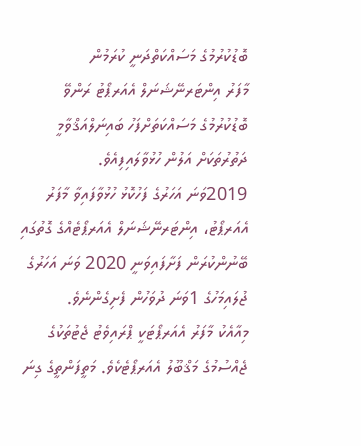ބޮޑުކުރުމުގެ މަސައްކަތްދަނީ ކުރަމުން
މާފަރު އިންޓަރނޭޝަނަލް އެއަރޕޯޓު ރަންވޭ ބޮޑުކުރުމުގެ މަސައްކަތަށްފަހު ބައިނަލްއަޤްވާމީ ދަތުރުތަކަށް އަލުން ހުޅުވާލައިފިއެވެ.
2019ވަނަ އަހަރުގެ ފަހުކޮޅު ހުޅުވާފައިވާ މާފަރު އެއަރޕޯޓު، އިންޓަރނޭޝަނަލް އެއަރޕޯޓެއްގެ ގޮތުގައި ބޭނުންކުރަން ފަށާފައިވަނީ 2020 ވަނަ އަހަރުގެ ޖުލައިމަހުގެ 1ވަނަ ދުވަހުން ފެށިގެންނެވެ.
މިއާއެކު މާފަރު އެއަރޕޯޓަކީ ޕްރައިވެޓު ޖެޓުތަކުގެ ޖެއްސުމުގެ މަޤްބޫލު އެއަރޕޯޓެކެވެ. މަތީފަންތީގެ ގިނަ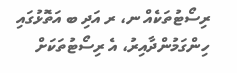ރިސޯޓުތަކެއް ނ، ރ އަދި ބ އަތޮޅުގައި ހިންގަމުންދާއިރު، އެ ރިސޯޓުތަކަށް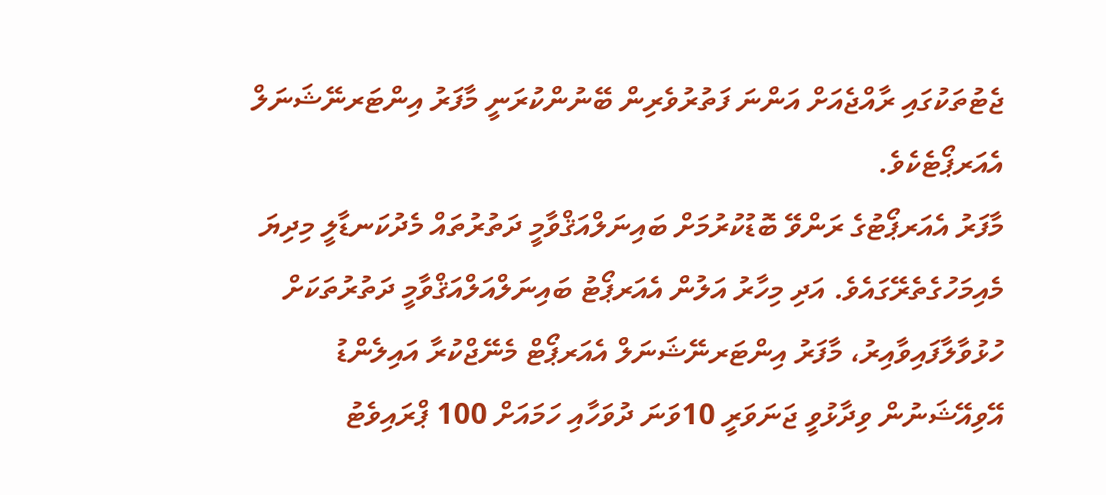ޖެޓުތަކުގައި ރާއްޖެއަށް އަންނަ ފަތުރުވެރިން ބޭނުންކުރަނީ މާފަރު އިންޓަރނޭޝަނަލް އެއަރޕޯޓެކެވެ.
މާފަރު އެއަރޕޯޓުގެ ރަންވޭ ބޮޑުކުރުމަށް ބައިނަލްއަޤްވާމީ ދަތުރުތައް މެދުކަނޑާލީ މިދިޔަ މެއިމަހުގެތެރޭގައެވެ. އަދި މިހާރު އަލުން އެއަރޕޯޓު ބައިނަލްއަލްއަޤްވާމީ ދަތުރުތަކަށް ހުޅުވާލާފައިވާއިރު، މާފަރު އިންޓަރނޭޝަނަލް އެއަރޕޯޓް މެނޭޖްކުރާ އައިލެންޑު އޭވިއޭޝަނުން ވިދާޅުވީ ޖަނަވަރީ 10ވަނަ ދުވަހާއި ހަމައަށް 100 ޕްރައިވެޓު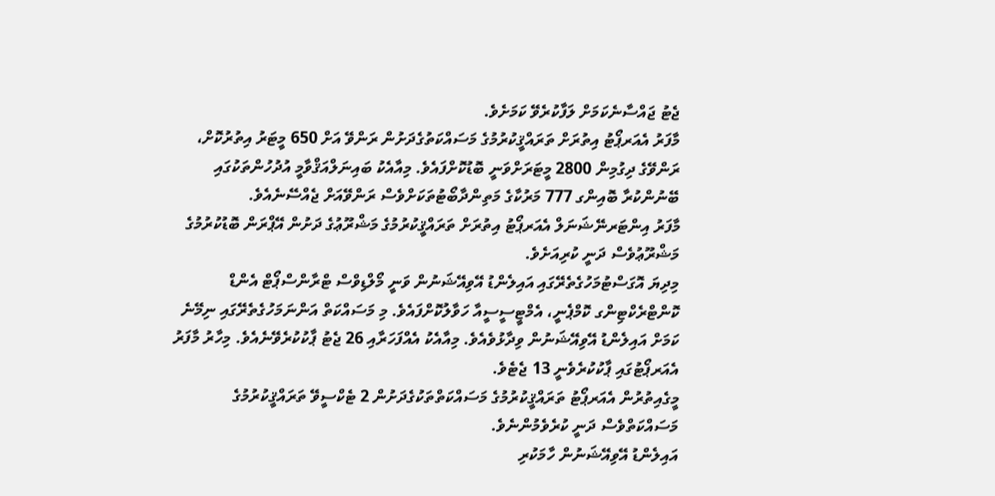ޖެޓު ޖައްސާނެކަމަށް ލަފާކުރެވޭ ކަމަށެވެ.
މާފަރު އެއަރޕޯޓު އިތުރަށް ތަރައްޤީކުރުމުގެ މަސައްކަތުގެދަށުން ރަންވޭ އަށް 650 މީޓަރު އިތުރުކޮށް، ރަންވޭގެ ދިގުމިން 2800 މީޓަރަށްވަނީ ބޮޑުކޮށްފައެވެ. މިއާއެކު ބައިނަލްއަޤްވާމީ އުދުހުންތަކުގައި ބޭނުންކުރާ ބޮއިންގ 777 މަރުކާގެ މަތިންދާބޯޓުތަކަށްވެސް ރަންވޭއަށް ޖެއްސޭނެއެވެ.
މާފަރު އިންޓަރނޭޝަނަލް އެއަރޕޯޓު އިތުރަށް ތަރައްޤީކުރުމުގެ މަޝްރޫޢުގެ ދަށުން އޭޕްރަން ބޮޑުކުރުމުގެ މަޝްރޫޢުވެސް ދަނީ ކުރިއަށެވެ.
މިދިޔަ އޮގަސްޓުމަހުގެތެރޭގައި އައިލެންޑު އޭވިއޭޝަނުން ވަނީ މޯލްޑިވްސް ޓްރާންސްޕޯޓް އެންޑް ކޮންޓްރެކްޓިންގ ކޮމްޕެނީ، އެމްޓީސީސީއާ ހަވާލުކޮށްފައެވެ. މި މަސައްކަތް އަންނަމަހުގެތެރޭގައި ނިމޭނެ ކަމަށް އައިލެންޑު އޭވިއޭޝަނުން ވިދާޅުވެއެވެ. މިއާއެކު އެއްފަހަރާއި 26 ޖެޓު ޕާކުކުރެވޭނެއެވެ. މިހާރު މާފަރު އެއަރޕޯޓުގައި ޕާކުކުރެވެނީ 13 ޖެޓެވެ.
މީގެއިތުރުން އެއަރޕޯޓު ތަރައްޤީކުރުމުގެ މަސައްކަތްތަކުގެދަށުން 2 ޓެކްސީވޭ ތަރައްޤީކުރުމުގެ މަސައްކަތްވެސް ދަނީ ކުރެވެމުންނެވެ.
އައިލެންޑު އޭވިއޭޝަނުން ހާމަކުރި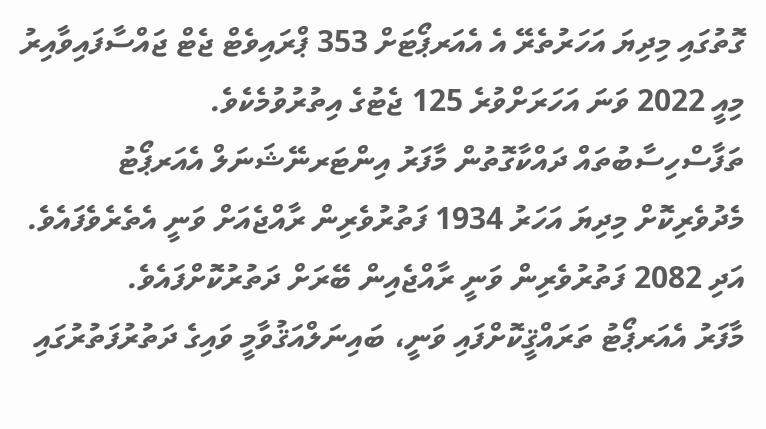ގޮތުގައި މިދިޔަ އަހަރުތެރޭ އެ އެއަރޕޯޓަށް 353 ޕްރައިވެޓް ޖެޓް ޖައްސާފައިވާއިރު މިއީ 2022 ވަނަ އަހަރަށްވުރެ 125 ޖެޓުގެ އިތުރުވުމެކެވެ.
ތަފާސްހިސާބުތައް ދައްކާގޮތުން މާފަރު އިންޓަރނޭޝަނަލް އެއަރޕޯޓު މެދުވެރިކޮށް މިދިޔަ އަހަރު 1934 ފަތުރުވެރިން ރާއްޖެއަށް ވަނީ އެތެރެވެފައެވެ. އަދި 2082 ފަތުރުވެރިން ވަނީ ރާއްޖެއިން ބޭރަށް ދަތުރުކޮށްފައެވެ.
މާފަރު އެއަރޕޯޓު ތަރައްޤީކޮށްފައި ވަނީ، ބައިނަލްއަޤުވާމީ ވައިގެ ދަތުރުފަތުރުގައި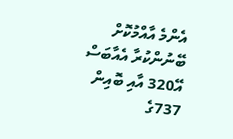އެންމެ އާއްމުކޮށް ބޭނުންކުރާ އެއާބަސް އޭ320 އާއި ބޮއިން 737ގެ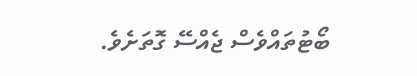ބޯޓުތައްވެސް ޖެއްސޭ ގޮތަށެވެ.